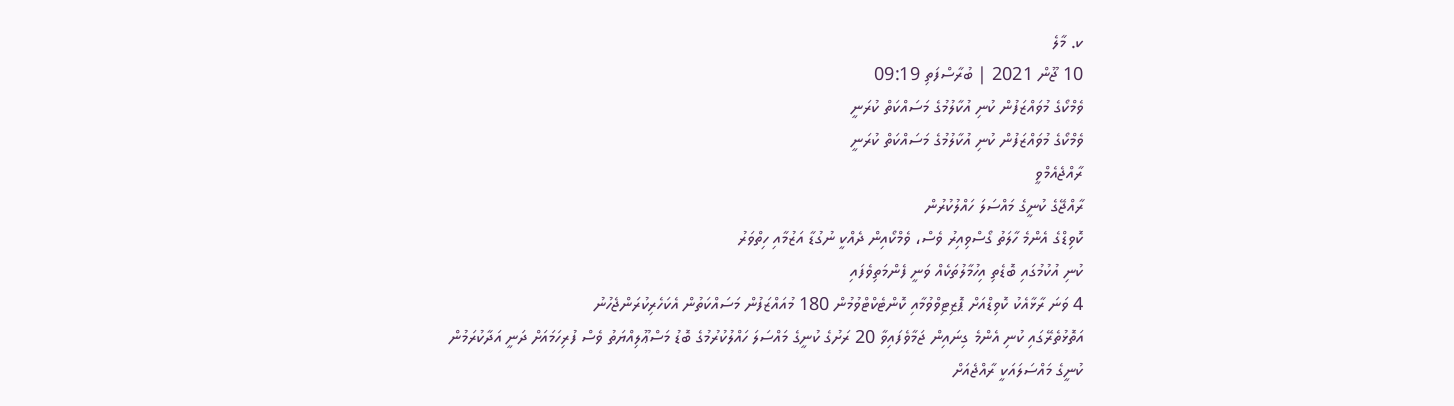ކ. މާލެ
10 ޖޫން 2021 | ބުރާސްފަތި 09:19
ވެމްކޯގެ މުވައްޒަފުން ކުނި އުކާލުމުގެ މަސައްކަތް ކުރަނީ
ވެމްކޯގެ މުވައްޒަފުން ކުނި އުކާލުމުގެ މަސައްކަތް ކުރަނީ
ރާއްޖެއެމްވީ
ރާއްޖޭގެ ކުނީގެ މައްސަލަ ހައްލުކުރުން
ކޮވިޑްގެ އެންމެ ހާލަތު ގޯސްވިއިރު ވެސް، ވެމްކޯއިން ދެއްކީ ނުގުޑާ އަޒުމާއި ހިތްވަރު
ކުނި އުކުމުގައި ބޮޑެތި އިހުމާލުތަކެއް ވަނީ ފެންމަތިވެފައި
4 ވަނަ ރާޅާއެކު ކޮވިޑްއަށް ޕޮޒިޓިވްވުމާއި ކޮންޓެކްޓްވުމުން 180 މުއައްޒަފުން މަސައްކަތުން އެކަހެރިކުރަންޖެހުނު
އަތޮޅުތެރޭގައި ކުނި އެންމެ ގިނައިން ޖަމާވެފައިވާ 20 ރަށުގެ ކުނީގެ މައްސަލަ ހައްލުކުރުމުގެ ބޮޑު މަސްޢޫލިއްޔަތު ވެސް ފުރިހަމައަށް ދަނީ އަދާކުރަމުން
ކުނީގެ މައްސަލައަކީ ރާއްޖެއަށް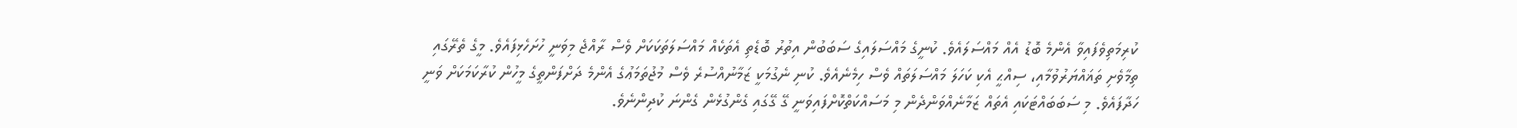ކުރިމަތިވެފައިވާ އެންމެ ބޮޑު އެއް މައްސަލައެވެ. ކުނީގެ މައްސަލައިގެ ސަބަބުން އިތުރު ބޮޑެތި އެތަކެއް މައްސަލަތަކަކަށް ވެސް ރާއްޖެ މިވަނީ ހުށަހެޅިފައެވެ. މީގެ ތެރޭގައި ތިމާވެށި ތަޣައްޔަރުވުމާއި، ސިއްޙީ އެކި ކަހަލަ މައްސަލަތައް ވެސް ހިމެނެއެވެ. ކުނި ނެގުމަކީ ޒަމާނުއްސުރެ ވެސް މުޖުތަމަޢުގެ އެންމެ ދަށްފަންތީގެ މީހުން ކުރާކަމަކަށް ވަނީ ހަދާފައެވެ. މި ސަބަބައްޓަކައި އެތައް ޒަމާނެއްވަންދެން މި މަސައްކަތްކޮށްފައިވަނީ ގޭ ގޭގައި ގެންގުޅެން ގެންނަ ކުދިންނެވެ.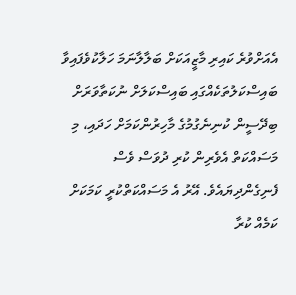އެއަށްވުރެ ކައިރި މާޒީއަކަށް ބަލާލާނަމަ ހަލާކުވެފައިވާ ބައިސްކަލުތަކެއްގައި ބައިސްކަލަށް ނުކަތާވަރަށް ބިދޭސީން ކުނިނެގުމުގެ މާހިރުންކަމަށް ހަދައި، މި މަސައްކަތް އެވެރިން ކުރި ދުވަސް ވެސް ފެނިގެންދިޔައެވެ. އޭރު އެ މަސައްކަތްކުރީ ކަމަކަށް ކަމެއް ކުރާ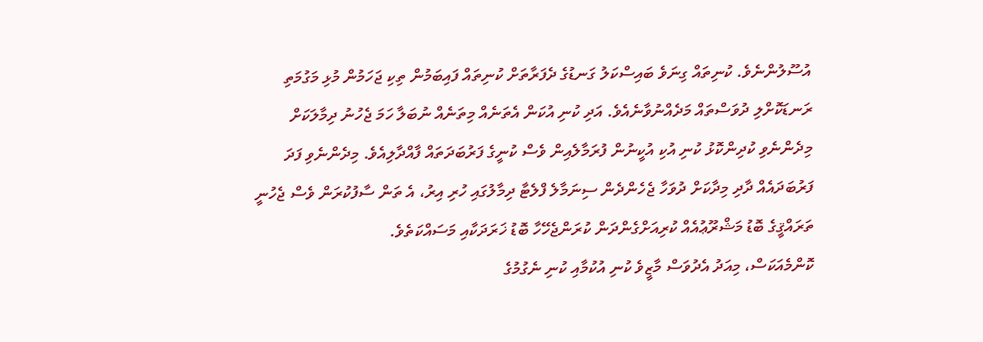އުސޫލުންނެވެ. ކުނިތައް ގިނަވެ ބައިސްކަލު ގަނޑުގެ ދެފަރާތަށް ކުނިތައް ފައިބަމުން ތިކި ޖަހަމުން މުޅި މަގުމަތި ރަނޑަކޮށްލި ދުވަސްތައް މަދެއްނުވާނެއެވެ. އަދި ކުނި އުކަން އެތަނެއް މިތަނެއް ނުބަލާ ހަމަ ޖެހުނު ދިމާލަކަށް މިދެންނެވި ކުދިންކޮޅު ކުނި އުކި އުކީނުން ފުރަމާލެއިން ވެސް ކުނީގެ ފަރުބަދަތައް ފާއްދާލިއެވެ. މިދެންނެވި ފަދަ ފަރުބަދައެއް ދާދި މިދާކަށް ދުވަހާ ޖެހެންދެން ސިނަމާލެ ފްލެޓާ ދިމާލުގައި ހުރި އިރު، އެ ތަން ސާފުކުރަން ވެސް ޖެހުނީ ތަރައްޤީގެ ބޮޑު މަޝްރޫޢުއެއް ކުރިއަށްގެންދަން ކުރަންޖެހޭހާ ބޮޑު ޚަރަދަކާއި މަސައްކަތެވެ.
ކޮންމެއަކަސް، މިއަދު އެދުވަސް މާޒީވެ ކުނި އުކުމާއި ކުނި ނެގުމުގެ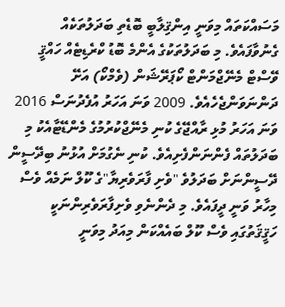މަސައްކަތައް މިވަނީ އިންޤިލާބީ ބޮޑެތި ބަދަލުތަކެއް ގެނުވާފައެވެ. މި ބަދަލުތަކުގެ އެންމެ ބޮޑު ކްރެޑިޓެއް ހައްޤީ ވޭސްޓް މެނޭޖްމަންޓް ކޯޕަރޭޝަން (ވެމްކޯ) އަށޭ ދަންނަވަންޖެހެއެވެ. 2009 ވަނަ އަހަރު އުފެދުނަސް 2016 ވަނަ އަހަރު މުޅި ރާއްޖޭގެ ކުނި މެނޭޖްކުރުމުގެ މެންޑޭޓާއެކު މި ބަދަލުތައް ފެންނަންފެށިއެވެ. ކުނި ނެގުމަށް އުޅުނު ބިދޭސީން ދޭސީންނަށް ބަދަލުވެ "ވެށި ފާރަވެރިޔާ"ގެ ކޫލް ނަމެއް ވެސް މިހާރު ވަނީ ދީފައެވެ. މި ދެންނެވި ވެށިފާރަވެރިންނަކީ ހަޤީޤަތުގައި ވެސް ކޫލް ބައެއްކަން މިއަދު މިވަނީ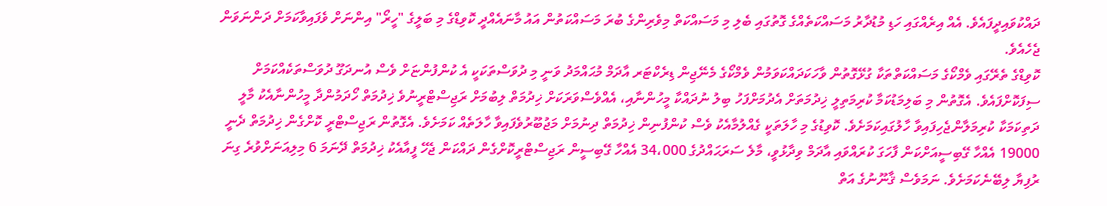ދައްކުވައިދީފައެވެ. އެއް އިރެއްގައި ހަޑި މުޑުދާރު މަސައްކަތެއްގެ ގޮތުގައި ބެލި މި މަސައްކަތް މިވެރިންގެ ބުރަ މަސައްކަތުން އައު މާނައެއްދީ ކޮވިޑްގެ މި ބަލީގެ "ހީރޯ" އިންނަށް ވެފައިވާކަމަށް ދަންނަވަން ޖެހެއެވެ.
ކޮވިޑްގެ ތެރޭގައި ވެމްކޯގެ މަސައްކަތްތަކާ ގުޅޭގޮތުން ވާހަކަދައްކަވަމުން ވެމްކޯގެ މެނޭޖިން ޑިރެކްޓަރ އާދަމް މުޙައްމަދު ވަނީ މި ދުވަސްތަކަކީ އެ ކުންފުންޏަށް ވެސް އުނދަގޫ ދުވަސްތަކެއްކަމަށް ސިފަކޮށްފައެވެ. އެގޮތުން މި ބަލިމަޑުކަމާ ކުރިމަތިލީ ޚިދުމަތަށް އެދުމަށްފަހު ބިލު ނުދައްކާ މީހުންނާއި، އެއްވެސްވަރަކަށް ޚިދުމަތް ލިބުމަށް ރަޖިސްޓްރީނުވެ ޚިދުމަތް ހޯދަމުންދާ މީހުންނާއެކު މާލީ ދަތިކަމަކާ ކުރިމަލާންޖެހިފައިވާ ހާލުގައިކަމަށެވެ. ކޮވިޑުގެ މި ހާލަތަކީ ގެއްލުމާއެކު ވެސް ކުންފުނިން ޚިދުމަތް ދިނުމަށް މަޖުބޫރުވެފައިވާ ހާލަތެއް ކަމަށެވެ. އެގޮތުން ރަޖިސްޓްރީ ކޮށްގެން ޚިދުމަތް ދެނީ 19000 އެއްހާ ގޭބިސީއަށްކަން ފާހަގަ ކުރައްވައި އާދަމް ވިދާޅުވީ، މާލެ ސަރަޙައްދުގެ 34،000 އެއްހާ ގޭބިސީން ރަޖިސްޓްރީކޮށްގެން ދައްކަން ޖެހޭ ފީއާއެކު ޚިދުމަތް ދޭނަމަ 6 މިލިއަނަށްވުރެ ގިނަ ރުފިޔާ ލިބޭނެކަމަށެވެ. ނަމަވެސް ޤާނޫނުގެ އަތް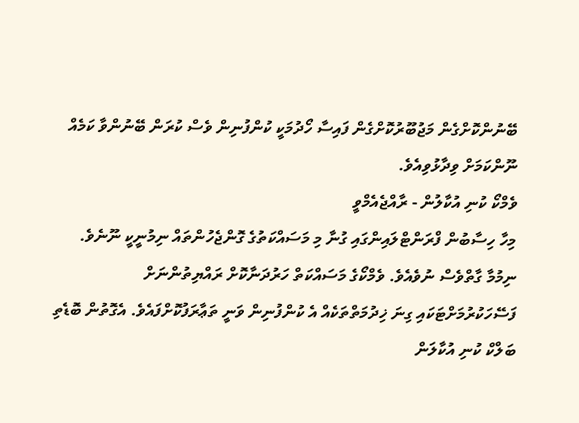ބޭނުންކޮށްގެން މަޖުބޫރުކޮށްގެން ފައިސާ ހޯދުމަކީ ކުންފުނިން ވެސް ކުރަން ބޭނުންވާ ކަމެއް ނޫންކަމަށް ވިދާޅުވިއެވެ.
ވެމްކޯ ކުނި އުކާލުން - ރާއްޖެއެމްވީ
މިހާ ހިސާބުން ފްރަންޓްލައިންގައި ގުނާ މި މަސައްކަތުގެ ގޮންޖެހުންތައް ނިމުނީކީ ނޫނެވެ. ނިމުމާ ގާތްވެސް ނުވެއެވެ. ވެމްކޯގެ މަސައްކަތް ހަރުދަނާކޮށް ރައްޔިތުންނަށް ފަސޭހަކުރުމަށްޓަކައި ގިނަ ޚިދުމަތްތަކެއް އެ ކުންފުނިން ވަނީ ތަޢާރަފުކޮށްފައެވެ. އެގޮތުން ބޮޑެތި ބަލްކް ކުނި އުކާލަން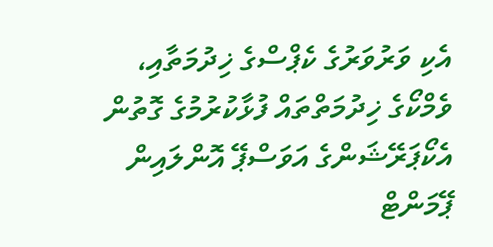އެކި ވަރުވަރުގެ ކެޕްސްގެ ޚިދުމަތާއި، ވެމްކޯގެ ޚިދުމަތްތައް ފުޅާކުރުމުގެ ގޮތުން އެކޯޕަރޭޝަންގެ އަވަސްޕޭ އޮންލައިން ޕޭމަންޓް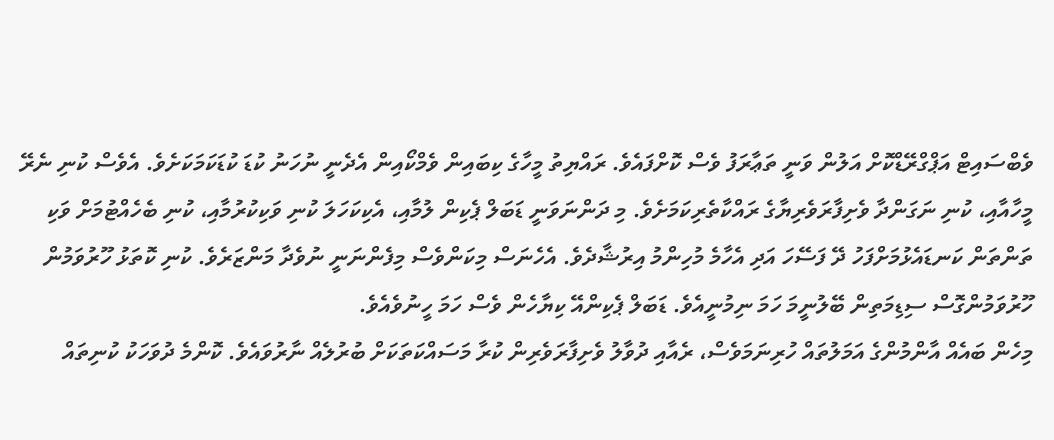ވެބްސައިޓް އަޕްގްރޭޑްކޮށް އަލުން ވަނީ ތަޢާރަފު ވެސް ކޮށްފައެވެ. ރައްޔިތު މީހާގެ ކިބައިން ވެމްކޯއިން އެދެނީ ނުހަނު ކުޑަ ކުޑަކަމަކަށެވެ. އެވެސް ކުނި ނެރޭ މީހާއާއި، ކުނި ނަގަންދާ ވެށިފާރަވެރިޔާގެ ރައްކާތެރިކަމަށެވެ. މި ދަންނަވަނީ ޑަބަލް ޕެކިން ލުމާއި، އެކިކަހަލަ ކުނި ވަކިކުރުމާއި، ކުނި ބެހެއްޓުމަށް ވަކި ތަންތަން ކަނޑައެޅުމަށްފަހު ދޭ ފަސޭހަ އަދި އެހާމެ މުހިންމު އިރުޝާދެވެ. އެހެނަސް މިކަންވެސް މިފެންނަނީ ނުވެދާ މަންޒަރެވެ. ކުނި ކޮތަޅު ހޫރުވަމުން ހޫރުވަމުންގޮސް ސިޑިމަތިން ބޭލުނީމަ ހަމަ ނިމުނީއެވެ. ޑަބަލް ޕެކިންއޭ ކިޔާހެން ވެސް ހަމަ ހީނުވެއެވެ.
މިހެން ބައެއް އާންމުންގެ އަމަލުތައް ހުރިނަމަވެސް، ރެއާއި ދުވާލު ވެށިފާރަވެރިން ކުރާ މަސައްކަތަކަށް ބުރުލެއް ނާރުވައެވެ. ކޮންމެ ދުވަހަކު ކުނިތައް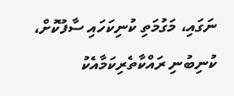ނަގައި، މަގުމަތި ކުނިކަހައި ސާފުކޮށް، ކުނިބުނި ރައްކާތެރިކަމާއެކު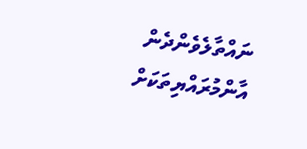ނައްތާލެވެންދެން އާންމުރައްޔިތަކަށް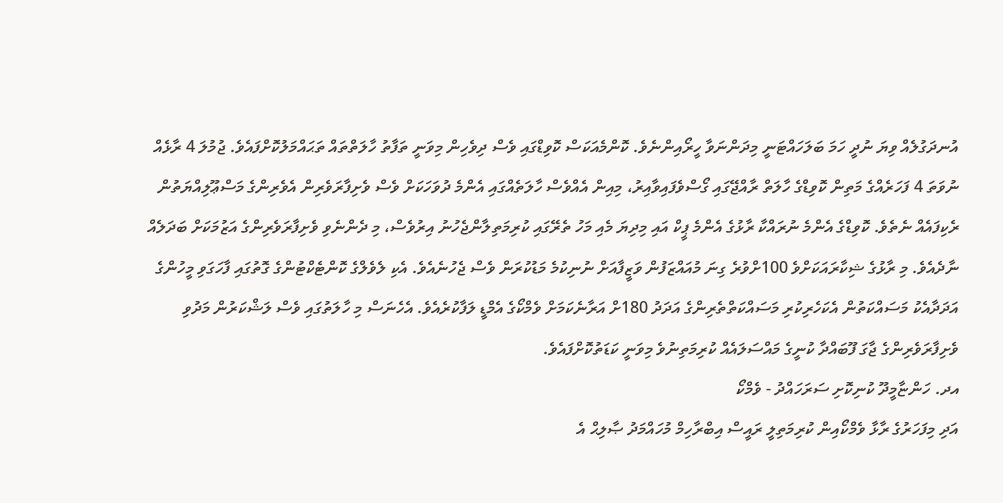އުނދަގުލެއް ވިޔަ ނުދީ ހަމަ ބަލަހައްޓަނީ މިދަންނަވާ ހީރޯއިންނެވެ. ކޮންމެއަކަސް ކޮވިޑްގައި ވެސް ދިވެހިން މިވަނީ ތަފާތު ހާލަތްތައް ތަޙައްމަލުކޮށްފައެވެ. ޖުމުލަ 4 ރާޅެއް ނުވަތަ 4 ފަހަރެއްގެ މަތިން ކޮވިޑްގެ ހާލަތް ރާއްޖޭގައި ގޯސްވެފައިވާއިރު، މިއިން އެއްވެސް ހާލަތެއްގައި އެންމެ ދުވަހަކަށް ވެސް ވެށިފާރަވެރިން އެވެރިންގެ މަސްޢޫލިއްޔަތުން ރެކިފައެއް ނެތެވެ. ކޮވިޑްގެ އެންމެ ނުރައްކާ ރާޅުގެ އެންމެ ޕީކް އައި މިދިޔަ މެއި މަހު ތެރޭގައި ކުރިމަތިލާންޖެހުނު އިރުވެސް، މި ދެންނެވި ވެށިފާރަވެރިންގެ އަޒުމަކަށް ބަދަލެއް ނާދެއެވެ. މި ރާޅުގެ ޝިކާރައަކަށްވެ 100ށްވުރެ ގިނަ މުއައްޒަފުން ވަޒީފާއަށް ނުނިކުމެ މަޑުކުރަން ވެސް ޖެހުނެއެވެ. އެކި ލެވެލްގެ ކޮންޓެކްޓުންގެ ގޮތުގައި ފާހަގަވި މީހުންގެ އަދަދާއެކު މަސައްކަތުން އެކަހެރިކުރި މަސައްކަތްތެރިންގެ އަދަދު 180ށް އަރާނެކަމަށް ވެމްކޯގެ އެމްޑީ ލަފާކުރެއެވެ. އެހެނަސް މި ހާލަތުގައި ވެސް ލަޝްކަރުން މަދުވި ވެށިފާރަވެރިންގެ ޖާގަ ފޫބައްދާ ކުނީގެ މައްސަލައެއް ކުރިމަތިނުވެ މިވަނީ ކަޑަތުކޮށްފައެވެ.
އދ. ހަންޏާމީދޫ ކުނިކޮށި ސަރަހައްދު - ވެމްކޯ
އަދި މިފަހަރުގެ ރާޅާ ވެމްކޯއިން ކުރިމަތިލީ ރައީސް އިބްރާހިމް މުހައްމަދު ޞާލިޙް އެ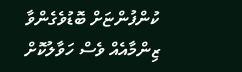ކުންފުންޏަށް ބޮޑުވެގެންވާ ޒިންމާއެއް ވެސް ހަވާލުކޮށް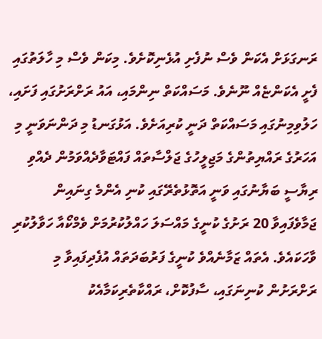ރަނގަޅަށް އެކަން ވެސް ނުފެށި އުޅެނިކޮށެވެ. މިކަން ވެސް މި ހާލަތުގައި ފެށީ އެކަންޏެއް ނޫނެވެ. މަސައްކަތް ނިންމައި، އައު ރަށްރަށުގައި ފަށައި، ހަލުވިމިނުގައި މަސައްކަތް ދަނީ ކުރިއަށެވެ. އަޅުގަނޑު މި ދަންނަވަނީ މި އަހަރުގެ ރައްޔިތުންގެ މަޖިލީހުގެ ޖަލްސާތައް ފައްޓަވާދެއްވަމުން ދެއްވި ރިޔާސީ ބަޔާނުގައި ވަނީ އަތޮޅުތެރޭގައި ކުނި އެންމެ ގިނައިން ޖަމާވެފައިވާ 20 ރަށުގެ ކުނީގެ މައްސަލަ ހައްލުކުރުމަށް ވެމްކޯއާ ހަވާލުކުރި ވާހަކައެވެ. އެތައް ޒަމާނެއްވެ ކުނީގެ ފަރުބަދަތައް އުފެދިފައިވާ މި ރަށްރަށުން ކުނިނަގައި، ސާފުކޮށް، ރައްކާތެރިކަމާއެކު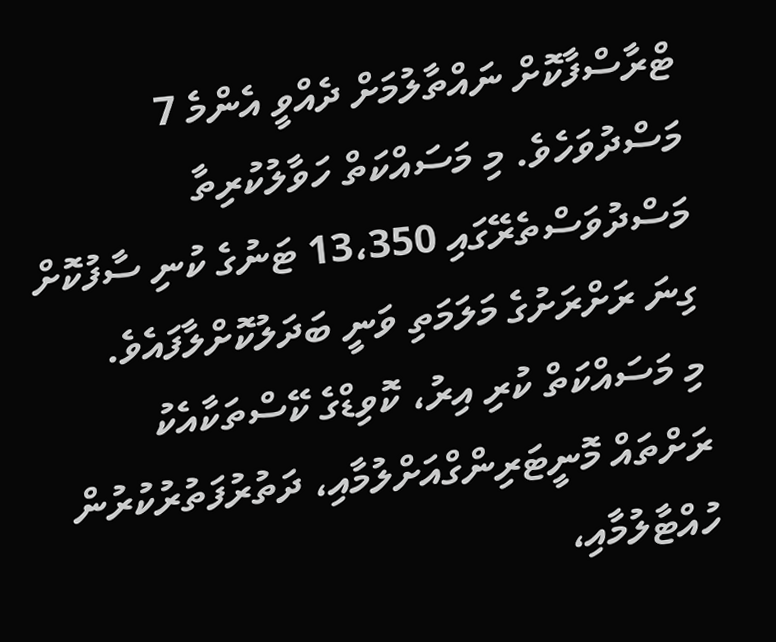ޓްރާސްފާކޮށް ނައްތާލުމަށް ދެއްވީ އެންމެ 7 މަސްދުވަހެވެ. މި މަސައްކަތް ހަވާލުކުރިތާ މަސްދުވަސްތެރޭގައި 13،350 ޓަނުގެ ކުނި ސާފުކޮށް ގިނަ ރަށްރަށުގެ މަލަމަތި ވަނީ ބަދަލުކޮށްލާފައެވެ.
މި މަސައްކަތް ކުރި އިރު، ކޮވިޑްގެ ކޭސްތަކާއެކު ރަށްތައް މޮނީޓަރިންގްއަށްލުމާއި، ދަތުރުފަތުރުކުރުން ހުއްޓާލުމާއި،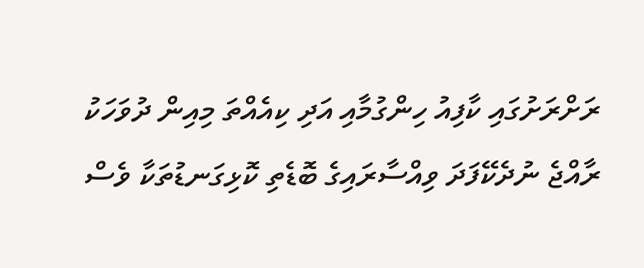ރަށްރަށުގައި ކާފިއު ހިންގުމާއި އަދި ކިއެއްތަ މިއިން ދުވަހަކު ރާއްޖެ ނުދެކޭފަދަ ވިއްސާރައިގެ ބޮޑެތި ކޮޅިގަނޑުތަކާ ވެސް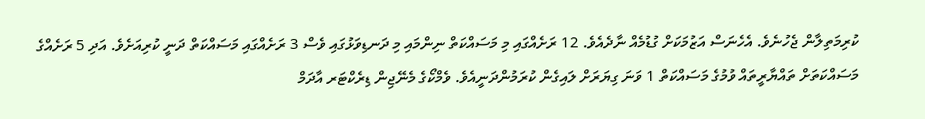ކުރިމަތިލާން ޖެހުނެވެ. އެހެނަސް އަޒުމަކަށް ގުޑުމެއް ނާދެއެވެ. 12 ރަށެއްގައި މި މަސައްކަތް ނިންމައި މި ދަނޑިވަޅުގައި ވެސް 3 ރަށެއްގައި މަސައްކަތް ދަނީ ކުރިއަށެވެ. އަދި 5 ރަށެއްގެ މަސައްކަތަށް ތައްޔާރީތައް ވުމުގެ މަސައްކަތް 1 ވަނަ ގިޔަރަށް ލައިގެން ކުރަމުންދަނީއެވެ. ވެމްކޯގެ މެނޭޖިން ޑިރެކްޓަރ އާދަމް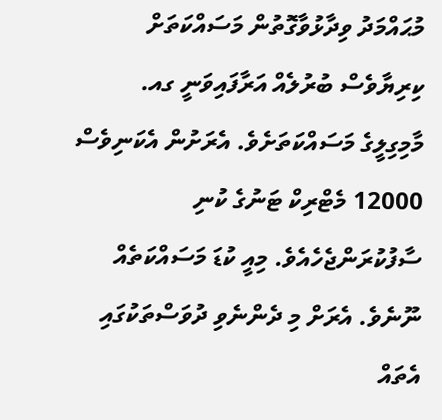މުޙައްމަދު ވިދާޅުވާގޮތުން މަސައްކަތަށް ކިރިޔާވެސް ބުރުލެއް އަރާފައިވަނީ ގއ. މާމިގިލީގެ މަސައްކަތަށެވެ. އެރަށުން އެކަނިވެސް 12000 މެޓްރިކް ޓަނުގެ ކުނި ސާފުކުރަންޖެހެއެވެ. މިއީ ކުޑަ މަސައްކަތެއް ނޫނެވެ. އެރަށް މި ދެންނެވި ދުވަސްތަކުގައި އެތައް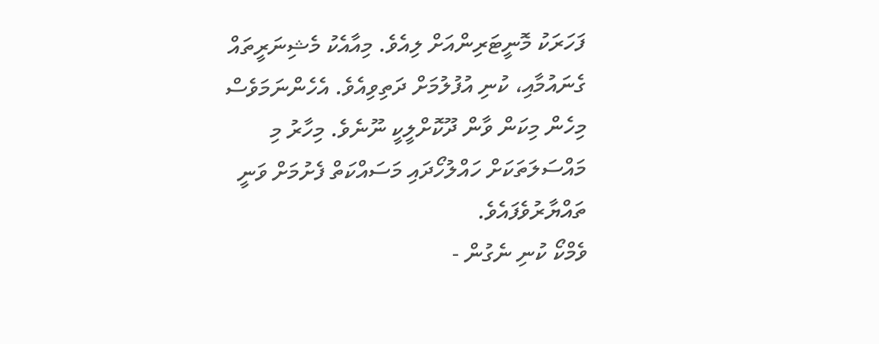ފަހަރަކު މޮނީޓަރިންއަށް ލިއެވެ. މިއާއެކު މެޝިނަރީތައް ގެނައުމާއި، ކުނި އުފުލުމަށް ދަތިވިއެވެ. އެހެންނަމަވެސް މިހެން މިކަން ވާން ދޫކޮށްލީކީ ނޫނެވެ. މިހާރު މި މައްސަލަތަކަށް ހައްލުހޯދައި މަސައްކަތް ފެށުމަށް ވަނީ ތައްޔާރުވެފައެވެ.
ވެމްކޯ ކުނި ނެގުން -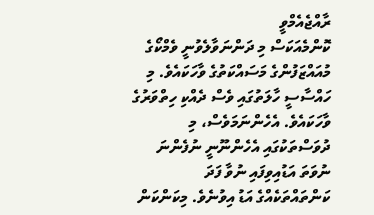ރާއްޖެއެމްވީ
ކޮންމެއަކަސް މި ދަންނަވާލެވުނީ ވެމްކޯގެ މުއައްޒަފުންގެ މަސައްކަތުގެ ވާހަކައެވެ. މި ހައްސާސީ ހާލަތުގައި ވެސް ދެއްކި ހިތްވަރުގެ ވާހަކައެވެ. އެހެންނަމަވެސް، މި ދުވަސްތަކުގައި އެހެންނޫނީ ނުފެންނަ ނުވަތަ އަޑުއިވިފައި ނުވާ ފަދަ ކަންތައްތަކެއްގެ އަޑު އިވުނެވެ. މިކަންކަން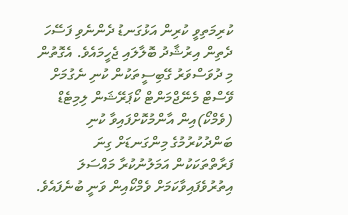ކުރިމަތިވީ ކުރިން އަޅުގަނޑު ދެންނެވި ފަސޭހަ ދެތިން އިރުޝާދު ބޮލާލައި ޖެހީމައެވެ. އެގޮތުން މި ދުވަސްވަރު ގޭބިސީތަކުން ކުނި ނެގުމަށް ވޭސްޓް މެނޭޖްމަންޓް ކޯޕަރޭޝަން ލިމިޓެޑް (ވެމްކޯ)އިން އާންމުކޮށްފައިވާ ކުނި ބަންދުކުރުމުގެ މިންގަނޑަށް ގިނަ ފަރާތްތަކަކުން އަމަލުނުކުރާ މައްސަލަ އިތުރުވެފައިވާކަމަށް ވެމްކޯއިން ވަނީ ބުނެފައެވެ.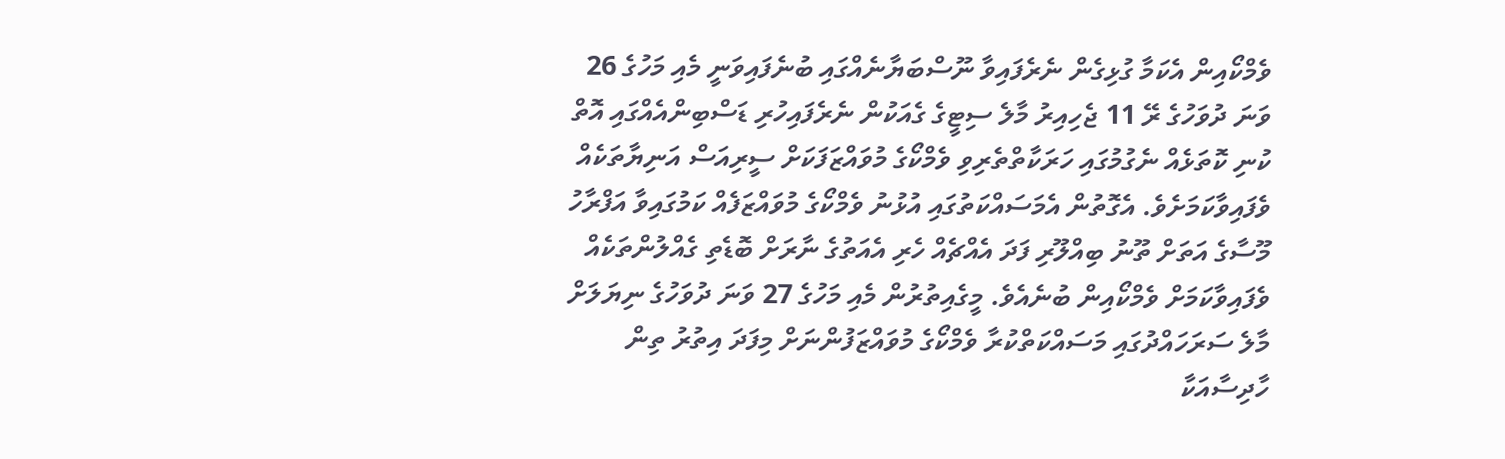ވެމްކޯއިން އެކަމާ ގުޅިގެން ނެރެފައިވާ ނޫސްބަޔާނެއްގައި ބުނެފައިވަނީ މެއި މަހުގެ 26 ވަނަ ދުވަހުގެ ރޭ 11 ޖެހިއިރު މާލެ ސިޓީގެ ގެއަކުން ނެރެފައިހުރި ޑަސްބިންއެއްގައި އޮތް ކުނި ކޮތަޅެއް ނެގުމުގައި ހަރަކާތްތެރިވި ވެމްކޯގެ މުވައްޒަފަކަށް ސީރިއަސް އަނިޔާތަކެއް ވެފައިވާކަމަށެވެ. އެގޮތުން އެމަސައްކަތުގައި އުޅުނު ވެމްކޯގެ މުވައްޒަފެއް ކަމުގައިވާ އަފްރާހު މޫސާގެ އަތަށް ތޫނު ބިއްލޫރި ފަދަ އެއްޗެއް ހެރި އެއަތުގެ ނާރަށް ބޮޑެތި ގެއްލުންތަކެއް ވެފައިވާކަމަށް ވެމްކޯއިން ބުނެއެވެ. މީގެއިތުރުން މެއި މަހުގެ 27 ވަނަ ދުވަހުގެ ނިޔަލަށް މާލެ ސަރަހައްދުގައި މަސައްކަތްކުރާ ވެމްކޯގެ މުވައްޒަފުންނަށް މިފަދަ އިތުރު ތިން ހާދިސާއަކާ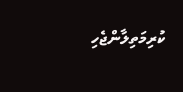ކުރިމަތިލާންޖެހި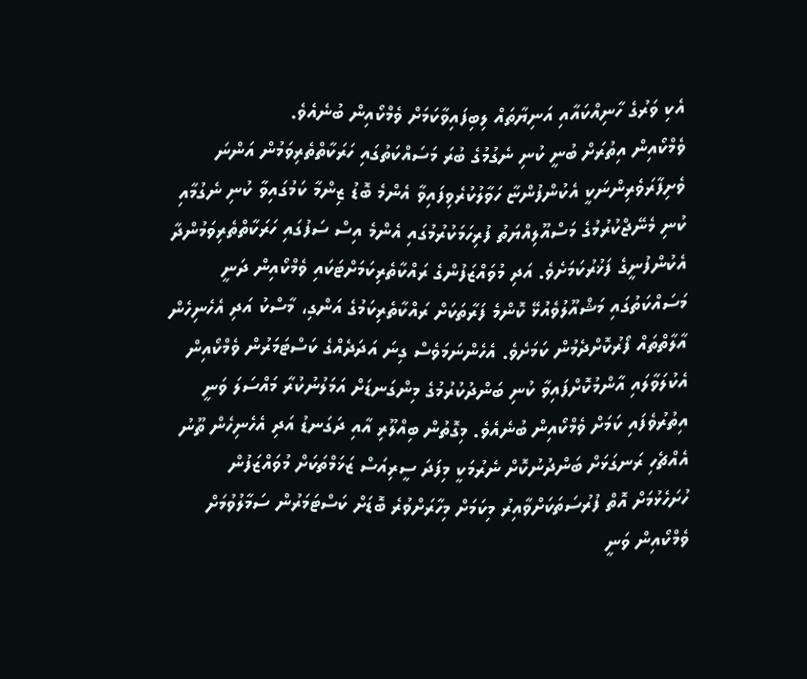އެކި ވަރުގެ ހާނިއްކައާއި އަނިޔާތައް ލިބިފައިވާކަމަށް ވެމްކޯއިން ބުނެއެވެ.
ވެމްކޯއިން އިތުރަށް ބުނީ ކުނި ނެގުމުގެ ބުރަ މަސައްކަތުގައި ހަރަކާތްތެރިވަމުން އަންނަ ވެށިފާރަވެރިންނަކީ އެކުންފުންޏާ ހަވާލުކުރެވިފައިވާ އެންމެ ބޮޑު ޒިންމާ ކަމުގައިވާ ކުނި ނެގުމާއި ކުނި މެނޭޖްކުރުމުގެ މަސްއޫލިއްޔަތު ފުރިހަމަކުރުމުގައި އެންމެ އިސް ސަފުގައި ހަރަކާތްތެރިވަމުންދާ އެކުންފުނީގެ ފަޚުރުކަމަށެވެ. އަދި މުވައްޒަފުންގެ ރައްކާތެރިކަމަށްޓަކައި ވެމްކޯއިން ދަނީ މަސައްކަތުގައި މަޝްއޫލުވެއުޅޭ ކޮންމެ ފަރާތަކަށް ރައްކާތެރިކަމުގެ އަންގި، މާސްކު އަދި އެހެނިހެން އާލާތްތައް ފޯރުކޮށްދެމުން ކަމަށެވެ. އެހެންނަމަވެސް ގިނަ އަދަދެއްގެ ކަސްޓަމަރުން ވެމްކޯއިން އެކުލަވާލައި އާންމުކޮށްފައިވާ ކުނި ބަންދުކުރުމުގެ މިންގަނޑަށް އަމަލުނުކުރާ މައްސަލަ ވަނީ އިތުރުވެފައި ކަމަށް ވެމްކޯއިން ބުނެއެވެ. މިގޮތުން ބިއްލޫރި އާއި ދަގަނޑު އަދި އެހެނިހެން ތޫނު އެއްޗެހި ރަނގަޅަށް ބަންދުނުކޮށް ނެރުމަކީ މިފަދަ ސީރިއަސް ޒަޚަމްތަކަށް މުވައްޒަފުން ހުށަހެޅުމަށް އޮތް ފުރުސަތަކަށްވާއިރު މިކަމަށް މިހާރަށްވުރެ ބޮޑަށް ކަސްޓަމަރުން ސަމާލުވުމަށް ވެމްކޯއިން ވަނީ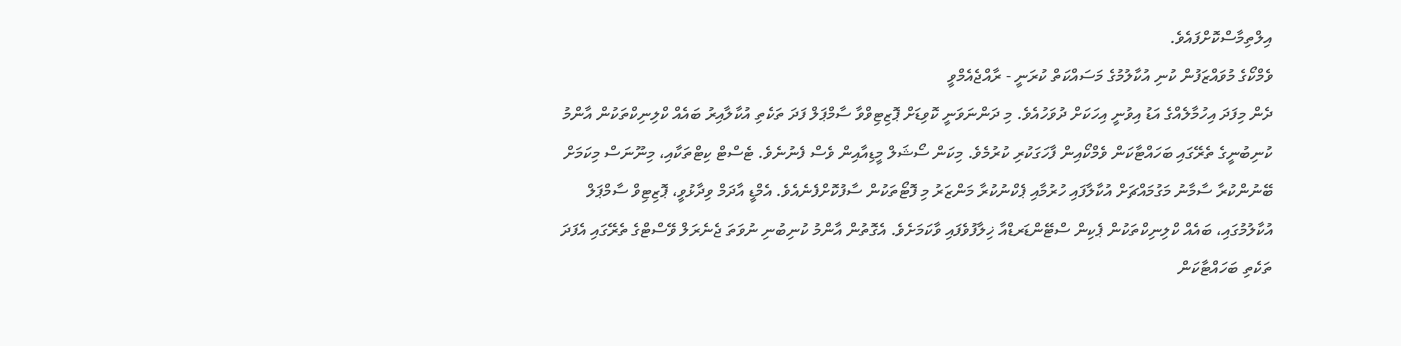އިލްތިމާސްކޮށްފައެވެ.
ވެމްކޯގެ މުވައްޒަފުން ކުނި އުކާލުމުގެ މަސައްކަތް ކުރަނީ - ރާއްޖެއެމްވީ
ދެން މިފަދަ އިހުމާލެއްގެ އަޑު އިވުނީ އިހަކަށް ދުވަހުއެވެ. މި ދަންނަވަނީ ކޮވިޑަށް ޕޮޒިޓިވްވާ ސާމްޕަލް ފަދަ ތަކެތި އުކާލާއިރު ބައެއް ކްލިނިކްތަކުން އާންމު ކުނިބުނީގެ ތެރޭގައި ބަހައްޓާކަން ވެމްކޯއިން ފާހަގަކުރި ކުރުމެވެ. މިކަން ސޯޝަލް މީޑިއާއިން ވެސް ފެނުނެވެ. ޓެސްޓް ކިޓްތަކާއި، މިނޫނަސް މިކަމަށް ބޭނުންކުރާ ސާމާނު މަގުމައްޗަށް އުކާލާފައި ހުރުމާއި ޕެކްނުކުރާ މަންޒަރު މި ފޮޓޯތަކުން ސާފުކޮށްފެނެއެވެ. އެމްޑީ އާދަމް ވިދާޅުވީ، ޕޮޒިޓިވް ސާމްޕަލް އުކާލުމުގައި، ބައެއް ކްލިނިކްތަކުން ޕެކިން ސްޓޭންޑަރޑްއާ ޚިލާފުވެފައި ވާކަމަށެވެ. އެގޮތުން އާންމު ކުނިބުނި ނުވަތަ ޖެނެރަލް ވޭސްޓްގެ ތެރޭގައި އެފަދަ ތަކެތި ބަހައްޓާކަން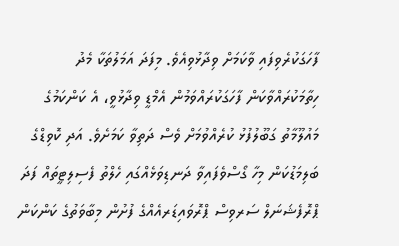ފާހަގަކުރެވިފައި ވާކަމަށް ވިދާޅުވިއެވެ. މިފަދަ އަމަލުތަކާ މެދު ހިތާމަކުރައްވާކަން ފާހަގަކުރައްވަމުން އެމްޑީ ވިދާޅުވީ، އެ ކަންކަމުގެ މައުލޫމާތު ގަބޫލުފުޅު ކުރެއްވުމަށް ވެސް ދަތިވާ ކަމަށެވެ. އަދި ކޮވިޑްގެ ބަލިމަޑުކަން މިހާ ގޯސްވެފައިވާ ދަނޑިވަޅެއްގައި ހެލްތު ފެސިލިޓީތައް ފަދަ ޕްރޮފެޝަނަލް ސަރވިސް ޕްރޮވައިޑަރއެއްގެ ފުށުން މިބާވަތުގެ ކަންކަން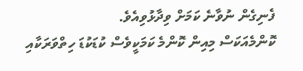ފެނިގެން ނުވާނެ ކަމަށް ވިދާޅުވިއެވެ.
ކޮންމެއަކަސް މިއިން ކޮންމެ ކަމަކީވެސް ކުޑަކުޑަ ހިތްވަރަކާއި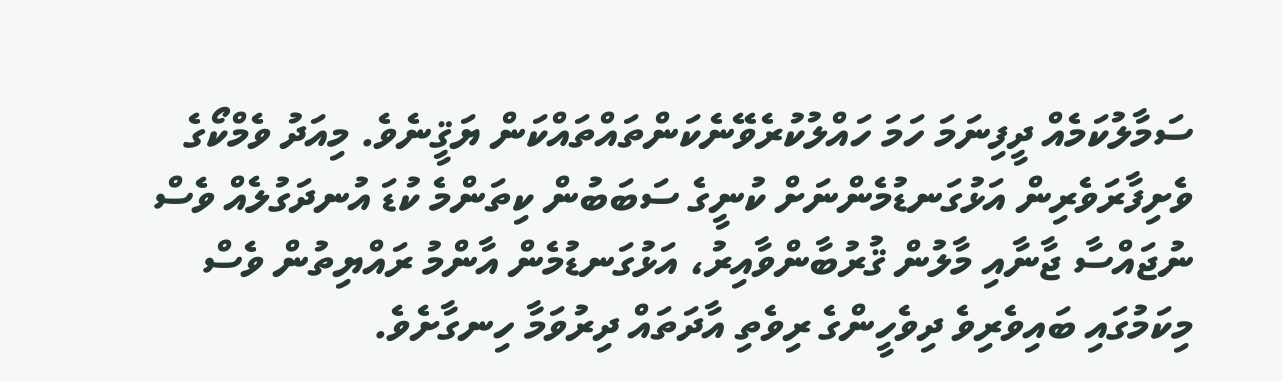ސަމާލުކަމެއް ދީފިނަމަ ހަމަ ހައްލުކުރެވޭނެކަންތައްތައްކަން ޔަޤީނެވެ. މިއަދު ވެމްކޯގެ ވެށިފާރަވެރިން އަޅުގަނޑުމެންނަށް ކުނީގެ ސަބަބުން ކިތަންމެ ކުޑަ އުނދަގުލެއް ވެސް ނުޖައްސާ ޖާނާއި މާލުން ޤުރުބާންވާއިރު، އަޅުގަނޑުމެން އާންމު ރައްޔިތުން ވެސް މިކަމުގައި ބައިވެރިވެ ދިވެހީންގެ ރިވެތި އާދަތައް ދިރުވަމާ ހިނގާށެވެ.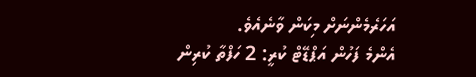އަހަރެމެންނަށް މިކަން ވާނެއެވެ.
އެންމެ ފަހުން އަޕްޑޭޓް ކުރީ: 2 ހަފްތާ ކުރިން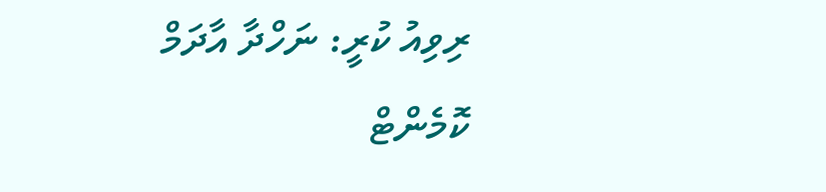ރިވިއު ކުރީ: ނަހްދާ އާދަމް
ކޮމެންޓް